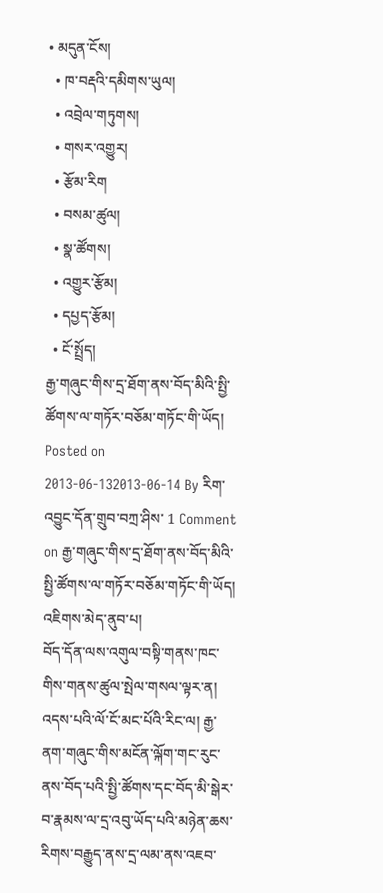• མདུན་ངོས།
  • ཁ་བརྡའི་དམིགས་ཡུལ།
  • འབྲེལ་གཏུགས།
  • གསར་འགྱུར།
  • རྩོམ་རིག
  • བསམ་ཚུལ།
  • སྣ་ཚོགས།
  • འགྱུར་རྩོམ།
  • དཔྱད་རྩོམ།
  • ངོ་སྤྲོད།
རྒྱ་གཞུང་གིས་དྲ་ཐོག་ནས་བོད་མིའི་སྤྱི་ཚོགས་ལ་གཏོར་བཅོམ་གཏོང་གི་ཡོད།
Posted on 2013-06-132013-06-14 By རིག་འབྱུང་དོན་གྲུབ་བཀྲ་ཤིས་ 1 Comment on རྒྱ་གཞུང་གིས་དྲ་ཐོག་ནས་བོད་མིའི་སྤྱི་ཚོགས་ལ་གཏོར་བཅོམ་གཏོང་གི་ཡོད།
འཇིགས་མེད་ནུབ་པ།
བོད་དོན་ལས་འགུལ་བསྟི་གནས་ཁང་གིས་གནས་ཚུལ་སྤེལ་གསལ་ལྟར་ན། འདས་པའི་ལོ་ངོ་མང་པོའི་རིང་ལ། རྒྱ་ནག་གཞུང་གིས་མངོན་ལྐོག་གང་རུང་ནས་བོད་པའི་སྤྱི་ཚོགས་དང་བོད་མི་སྒེར་བ་རྣམས་ལ་དྲ་འབུ་ཡོད་པའི་མཉེན་ཆས་རིགས་བརྒྱུད་ནས་དྲ་ལམ་ནས་འཇབ་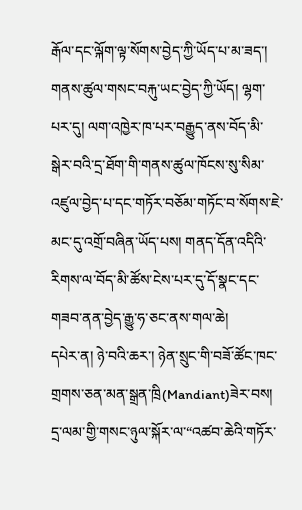རྒོལ་དང་ལྐོག་ལྟ་སོགས་བྱེད་ཀྱི་ཡོད་པ་མ་ཟད་། གནས་ཚུལ་གསང་བརྐུ་ཡང་བྱེད་ཀྱི་ཡོད། ལྷག་པར་དུ། ལག་འཁྱེར་ཁ་པར་བརྒྱུད་ནས་བོད་མི་སྒེར་བའི་དྲ་ཐོག་གི་གནས་ཚུལ་ཁོངས་སུ་སིམ་འཛུལ་བྱེད་པ་དང་གཏོར་བཅོམ་གཏོང་བ་སོགས་ཇེ་མང་དུ་འགྲོ་བཞིན་ཡོད་པས། གནད་དོན་འདིའི་རིགས་ལ་བོད་མི་ཚོས་ངེས་པར་དུ་དོ་སྣང་དང་གཟབ་ནན་བྱེད་རྒྱུ་ཧ་ཅང་ནས་གལ་ཆེ།
དཔེར་ན། ཉེ་བའི་ཆར་། ཉེན་སྲུང་གི་བཟོ་ཚོང་ཁང་གྲགས་ཅན་མན་སྒྲན་ཁྲི(Mandiant)ཟེར་བས། དྲ་ལམ་གྱི་གསང་ཉུལ་སྐོར་ལ་“འཚབ་ཆེའི་གཏོར་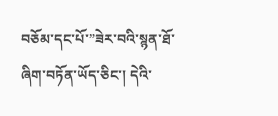བཅོམ་དང་པོ་”ཟེར་བའི་སྙན་ཐོ་ཞིག་བཏོན་ཡོད་ཅིང་། དེའི་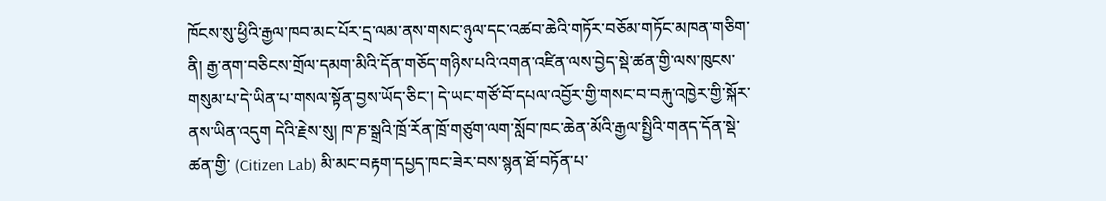ཁོངས་སུ་ཕྱིའི་རྒྱལ་ཁབ་མང་པོར་དྲ་ལམ་ནས་གསང་ཉུལ་དང་འཚབ་ཆེའི་གཏོར་བཅོམ་གཏོང་མཁན་གཅིག་ནི། རྒྱ་ནག་བཅིངས་གྲོལ་དམག་མིའི་དོན་གཅོད་གཉིས་པའི་འགན་འཛིན་ལས་བྱེད་སྡེ་ཚན་གྱི་ལས་ཁུངས་གསུམ་པ་དེ་ཡིན་པ་གསལ་སྟོན་བྱས་ཡོད་ཅིང་། དེ་ཡང་གཙོ་བོ་དཔལ་འབྱོར་གྱི་གསང་བ་བརྐུ་འཁྱེར་གྱི་སྐོར་ནས་ཡིན་འདུག དེའི་རྗེས་སུ། ཁ་ཎ་སྒྲའི་ཁྲོ་རོན་ཁྲོ་གཙུག་ལག་སློབ་ཁང་ཆེན་མོའི་རྒྱལ་སྤྱིའི་གནད་དོན་སྡེ་ཚན་གྱི་ (Citizen Lab) མི་མང་བརྟག་དཔྱད་ཁང་ཟེར་བས་སྙན་ཐོ་བཏོན་པ་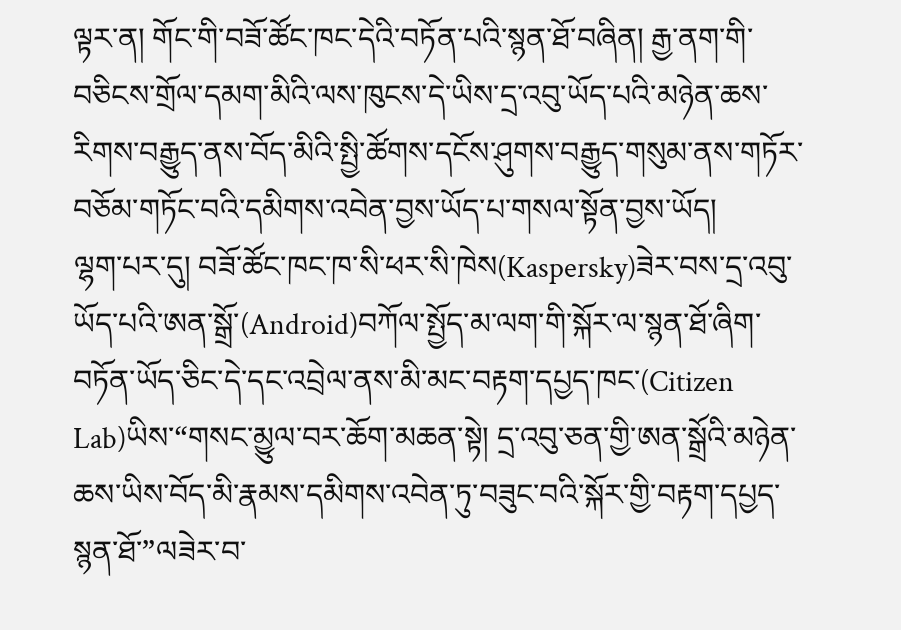ལྟར་ན། གོང་གི་བཟོ་ཚོང་ཁང་དེའི་བཏོན་པའི་སྙན་ཐོ་བཞིན། རྒྱ་ནག་གི་བཅིངས་གྲོལ་དམག་མིའི་ལས་ཁུངས་དེ་ཡིས་དྲ་འབུ་ཡོད་པའི་མཉེན་ཆས་རིགས་བརྒྱུད་ནས་བོད་མིའི་སྤྱི་ཚོགས་དངོས་ཤུགས་བརྒྱུད་གསུམ་ནས་གཏོར་བཅོམ་གཏོང་བའི་དམིགས་འབེན་བྱས་ཡོད་པ་གསལ་སྟོན་བྱས་ཡོད།
ལྷག་པར་དུ། བཟོ་ཚོང་ཁང་ཁ་སི་ཕར་སི་ཁེས(Kaspersky)ཟེར་བས་དྲ་འབུ་ཡོད་པའི་ཨན་སྒྲོ་(Android)བཀོལ་སྤྱོད་མ་ལག་གི་སྐོར་ལ་སྙན་ཐོ་ཞིག་བཏོན་ཡོད་ཅིང་དེ་དང་འབྲེལ་ནས་མི་མང་བརྟག་དཔྱད་ཁང་(Citizen Lab)ཡིས་“གསང་མྱུལ་བར་ཆོག་མཆན་སྟེ། དྲ་འབུ་ཅན་གྱི་ཨན་སྒྲོའི་མཉེན་ཆས་ཡིས་བོད་མི་རྣམས་དམིགས་འབེན་ཏུ་བཟུང་བའི་སྐོར་གྱི་བརྟག་དཔྱད་སྙན་ཐོ་”ལཟེར་བ་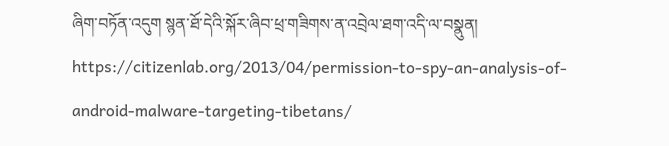ཞིག་བཏོན་འདུག སྙན་ཐོ་དེའི་སྐོར་ཞིབ་ཕྲ་གཟིགས་ན་འབྲེལ་ཐག་འདི་ལ་བསྣུན། https://citizenlab.org/2013/04/permission-to-spy-an-analysis-of-android-malware-targeting-tibetans/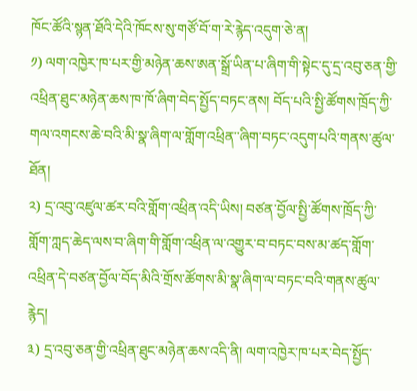ཁོང་ཚོའི་སྙན་ཐོའི་དེའི་ཁོངས་སུ་གཙོ་བོ་ག་རེ་རྙེད་འདུག་ཅེ་ན།
༡) ལག་འཁྱེར་ཁ་པར་གྱི་མཉེན་ཆས་ཨན་སྒྲོ་ཡིན་པ་ཞིག་གི་སྟེང་དུ་དྲ་འབུ་ཅན་གྱི་འཕྲིན་ཐུང་མཉེན་ཆས་ཁ་ཁོ་ཞིག་བེད་སྤྱོད་བཏང་ནས། བོད་པའི་སྤྱི་ཚོགས་ཁྲོད་ཀྱི་གལ་འགངས་ཆེ་བའི་མི་སྣ་ཞིག་ལ་གློག་འཕྲིན་་ཞིག་བཏང་འདུག་པའི་གནས་ཚུལ་ཐོན།
༢) དྲ་འབུ་འཛུལ་ཚར་བའི་གློག་འཕྲིན་འདི་ཡིས། བཙན་བྱོལ་སྤྱི་ཚོགས་ཁྲོད་ཀྱི་གློག་ཀླད་ཆེད་ལས་བ་ཞིག་གི་གློག་འཕྲིན་ལ་འགྱུར་བ་བཏང་བས་མ་ཚད་གློག་འཕྲིན་དེ་བཙན་བྱོལ་བོད་མིའི་གྲོས་ཚོགས་མི་སྣ་ཞིག་ལ་བཏང་བའི་གནས་ཚུལ་རྙེད།
༣) དྲ་འབུ་ཅན་གྱི་འཕྲིན་ཐུང་མཉེན་ཆས་འདི་ནི། ལག་འཁྱེར་ཁ་པར་བེད་སྤྱོད་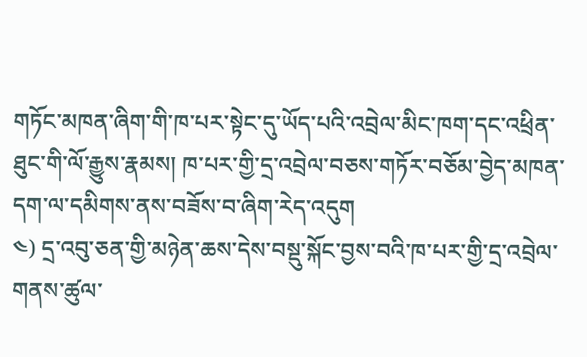གཏོང་མཁན་ཞིག་གི་ཁ་པར་སྟེང་དུ་ཡོད་པའི་འབྲེལ་མིང་ཁག་དང་འཕྲིན་ཐུང་གི་ལོ་རྒྱུས་རྣམས། ཁ་པར་གྱི་དྲ་འབྲེལ་བཅས་གཏོར་བཅོམ་བྱེད་མཁན་དག་ལ་དམིགས་ནས་བཟོས་བ་ཞིག་རེད་འདུག
༤) དྲ་འབུ་ཅན་གྱི་མཉེན་ཆས་དེས་བསྡུ་སྐོང་བྱས་བའི་ཁ་པར་གྱི་དྲ་འབྲེལ་གནས་ཚུལ་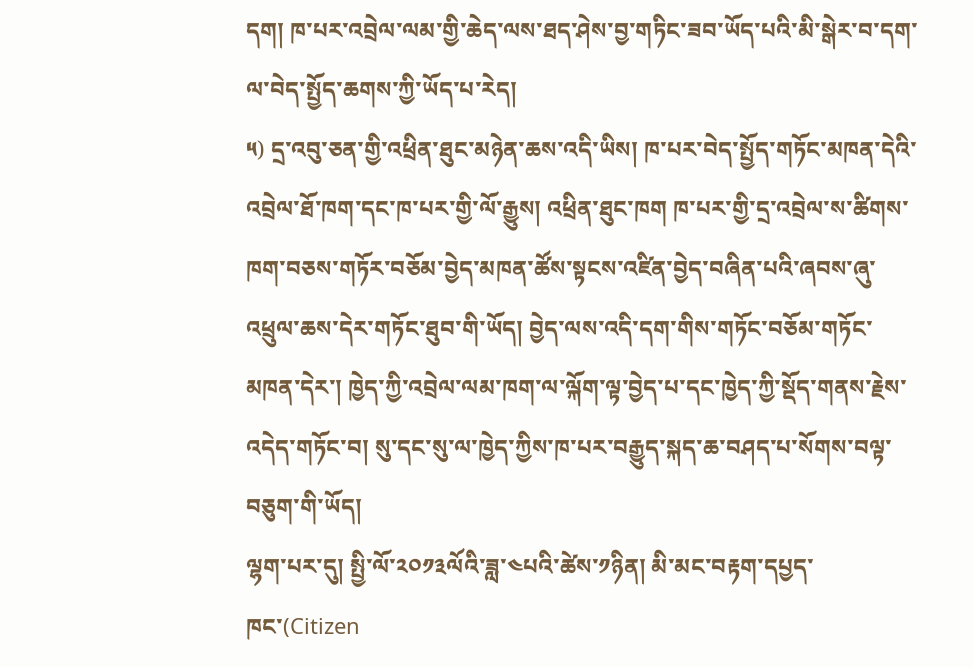དག། ཁ་པར་འབྲེལ་ལམ་གྱི་ཆེད་ལས་ཐད་ཤེས་བྱ་གཏིང་ཟབ་ཡོད་པའི་མི་སྒེར་བ་དག་ལ་བེད་སྤྱོད་ཆགས་ཀྱི་ཡོད་པ་རེད།
༥) དྲ་འབུ་ཅན་གྱི་འཕྲིན་ཐུང་མཉེན་ཆས་འདི་ཡིས། ཁ་པར་བེད་སྤྱོད་གཏོང་མཁན་དེའི་འབྲེལ་ཐོ་ཁག་དང་ཁ་པར་གྱི་ལོ་རྒྱུས། འཕྲིན་ཐུང་ཁག ཁ་པར་གྱི་དྲ་འབྲེལ་ས་ཚིགས་ཁག་བཅས་གཏོར་བཅོམ་བྱེད་མཁན་ཚོས་སྟངས་འཛིན་བྱེད་བཞིན་པའི་ཞབས་ཞུ་འཕྲུལ་ཆས་དེར་གཏོང་ཐུབ་གི་ཡོད། བྱེད་ལས་འདི་དག་གིས་གཏོང་བཅོམ་གཏོང་མཁན་དེར་། ཁྱེད་ཀྱི་འབྲེལ་ལམ་ཁག་ལ་ལྐོག་ལྟ་བྱེད་པ་དང་ཁྱེད་ཀྱི་སྡོད་གནས་རྗེས་འདེད་གཏོང་བ། སུ་དང་སུ་ལ་ཁྱེད་ཀྱིས་ཁ་པར་བརྒྱུད་སྐད་ཆ་བཤད་པ་སོགས་བལྟ་བཅུག་གི་ཡོད།
ལྷག་པར་དུ། སྤྱི་ལོ་༢༠༡༣ལོའི་ཟླ་༤པའི་ཚེས་༡ཉིན། མི་མང་བརྟག་དཔྱད་ཁང་(Citizen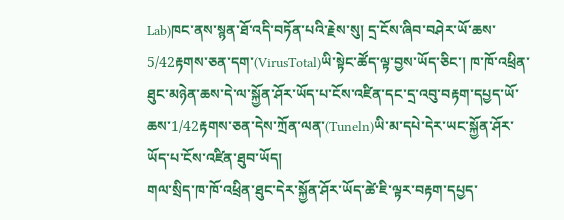Lab)ཁང་ནས་སྙན་ཐོ་འདི་བཏོན་པའི་རྗེས་སུ། དྲ་ངོས་ཞིབ་བཤེར་ཡོ་ཆས་5/42རྟགས་ཅན་དག་(VirusTotal)ཡི་སྟེང་ཚོད་ལྟ་བྱས་ཡོད་ཅིང་། ཁ་ཁོ་འཕྲིན་ཐུང་མཉེན་ཆས་དེ་ལ་སྐྱོན་ཤོར་ཡོད་པ་ངོས་འཛིན་དང་དྲ་འབུ་བརྟག་དཔྱད་ཡོ་ཆས་1/42རྟགས་ཅན་དེས་ཀྲོན་ལན་(Tuneln)ཡི་མ་དཔེ་དེར་ཡང་སྐྱོན་ཤོར་ཡོད་པ་ངོས་འཛིན་ཐུབ་ཡོད།
གལ་སྲིད་ཁ་ཁོ་འཕྲིན་ཐུང་དེར་སྐྱོན་ཤོར་ཡོད་ཚེ་ཇི་ལྟར་བརྟག་དཔྱད་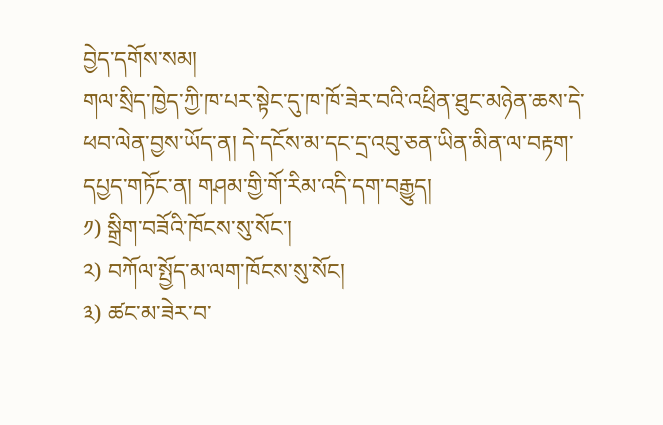བྱེད་དགོས་སམ།
གལ་སྲིད་ཁྱེད་ཀྱི་ཁ་པར་སྟེང་དུ་ཁ་ཁོ་ཟེར་བའི་འཕྲིན་ཐུང་མཉེན་ཆས་དེ་ཕབ་ལེན་བྱས་ཡོད་ན། དེ་དངོས་མ་དང་དྲ་འབུ་ཅན་ཡིན་མིན་ལ་བརྟག་དཔྱད་གཏོང་ན། གཤམ་གྱི་གོ་རིམ་འདི་དག་བརྒྱུད།
༡) སྒྲིག་བཟོའི་ཁོངས་སུ་སོང་།
༢) བཀོལ་སྤྱོད་མ་ལག་ཁོངས་སུ་སོང།
༣) ཚང་མ་ཟེར་བ་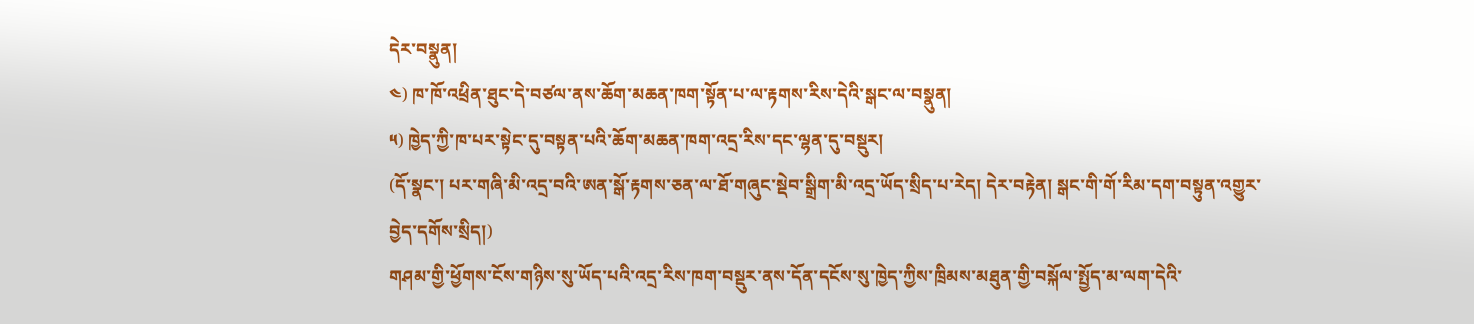དེར་བསྣུན།
༤) ཁ་ཁོ་འཕྲིན་ཐུང་དེ་བཙལ་ནས་ཆོག་མཆན་ཁག་སྟོན་པ་ལ་རྟགས་རིས་དེའི་སྒང་ལ་བསྣུན།
༥) ཁྱེད་ཀྱི་ཁ་པར་སྟེང་དུ་བསྟན་པའི་ཆོག་མཆན་ཁག་འདྲ་རིས་དང་ལྷན་དུ་བསྡུར།
(དོ་སྣང་། པར་གཞི་མི་འདྲ་བའི་ཨན་སྒོ་རྟགས་ཅན་ལ་ཐོ་གཞུང་སྡེབ་སྒྲིག་མི་འདྲ་ཡོད་སྲིད་པ་རེད། དེར་བརྟེན། སྒང་གི་གོ་རིམ་དག་བསྟུན་འགྱུར་བྱེད་དགོས་སྲིད།)
གཤམ་གྱི་ཕྱོགས་ངོས་གཉིས་སུ་ཡོད་པའི་འདྲ་རིས་ཁག་བསྡུར་ནས་དོན་དངོས་སུ་ཁྱེད་ཀྱིས་ཁྲིམས་མཐུན་གྱི་བསྐོལ་སྤྱོད་མ་ལག་དེའི་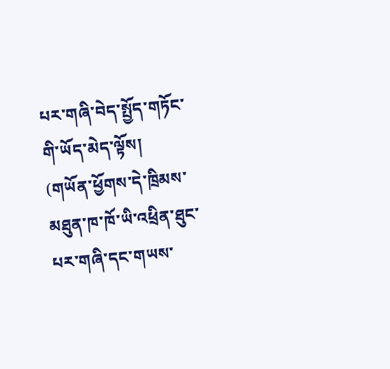པར་གཞི་བེད་སྤྱོད་གཏོང་གི་ཡོད་མེད་ལྟོས།
(གཡོན་ཕྱོགས་དེ་ཁྲིམས་མཐུན་ཁ་ཁོ་ཡི་འཕྲིན་ཐུང་པར་གཞི་དང་གཡས་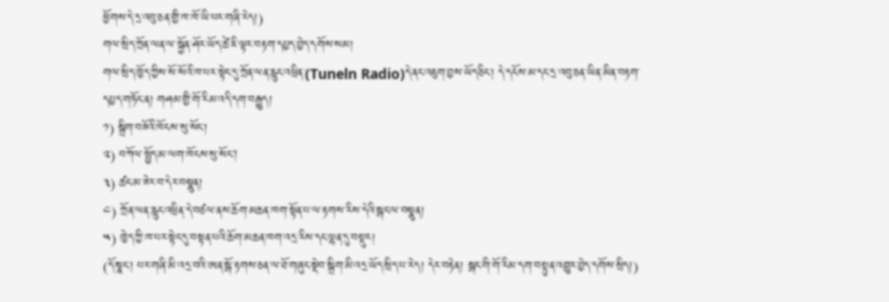ཕྱོགས་དེ་དྲ་འབུ་ཅན་གྱི་ཁ་ཁོ་ཡི་པར་གཞི་རེད།)
གལ་སྲིད་ཀྲོན་ལན་ལ་སྐྱོན་ཤོར་ཡོད་ཚེ་ཇི་ལྟར་བརྟག་དཔྱད་བྱེད་དགོས་སམ།
གལ་སྲིད་ཁྱོད་ཀྱིས་སོ་སོའི་ཁ་པར་སྟེང་དུ་ཀྲོན་ལན་རླུང་འཕྲིན་(Tuneln Radio)དེ་ནང་འཇུག་བྱས་ཡོད་ཅིང་། དེ་དངོས་མ་དང་དྲ་འབུ་ཅན་ཡིན་མིན་བརྟག་དཔྱད་གཏོང་ན། གཤམ་གྱི་གོ་རིམ་འདི་དག་བརྒྱུད།
༡) སྒྲིག་བཟོའི་ཁོངས་སུ་སོང་།
༢) བཀོལ་སྤྱོད་མ་ལག་ཁོངས་སུ་སོང།
༣) ཚང་མ་ཟེར་བ་དེར་བསྣུན།
༤) ཀྲོན་ལན་རླུང་འཕྲིན་དེ་བཙལ་ནས་ཆོག་མཆན་ཁག་སྟོན་པ་ལ་རྟགས་རིས་དེའི་སྒང་ལ་བསྣུན།
༥) ཁྱེད་ཀྱི་ཁ་པར་སྟེང་དུ་བསྟན་པའི་ཆོག་མཆན་ཁག་འདྲ་རིས་དང་ལྷན་དུ་བསྡུར།
(དོ་སྣང་། པར་གཞི་མི་འདྲ་བའི་ཨན་སྒོ་རྟགས་ཅན་ལ་ཐོ་གཞུང་སྡེབ་སྒྲིག་མི་འདྲ་ཡོད་སྲིད་པ་རེད། དེར་བརྟེན། སྒང་གི་གོ་རིམ་དག་བསྟུན་འགྱུར་བྱེད་དགོས་སྲིད།)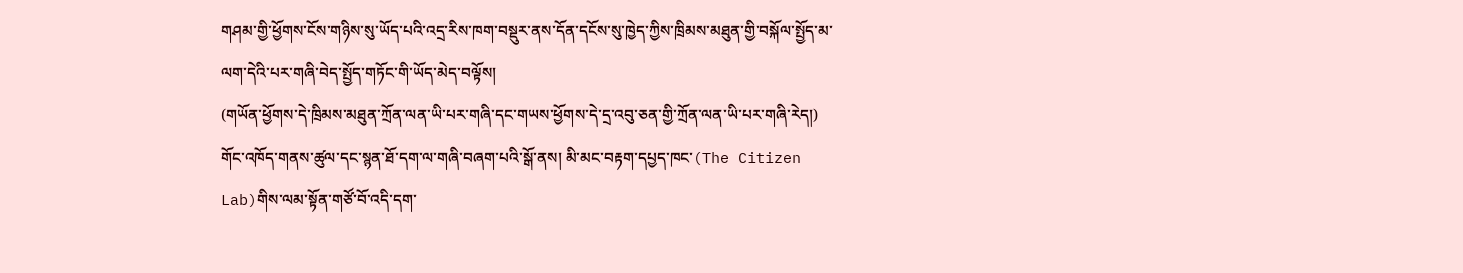གཤམ་གྱི་ཕྱོགས་ངོས་གཉིས་སུ་ཡོད་པའི་འདྲ་རིས་ཁག་བསྡུར་ནས་དོན་དངོས་སུ་ཁྱེད་ཀྱིས་ཁྲིམས་མཐུན་གྱི་བསྐོལ་སྤྱོད་མ་ལག་དེའི་པར་གཞི་བེད་སྤྱོད་གཏོང་གི་ཡོད་མེད་བལྟོས།
(གཡོན་ཕྱོགས་དེ་ཁྲིམས་མཐུན་ཀྲོན་ལན་ཡི་པར་གཞི་དང་གཡས་ཕྱོགས་དེ་དྲ་འབུ་ཅན་གྱི་ཀྲོན་ལན་ཡི་པར་གཞི་རེད།)
གོང་འཁོད་གནས་ཚུལ་དང་སྙན་ཐོ་དག་ལ་གཞི་བཞག་པའི་སྒོ་ནས། མི་མང་བརྟག་དཔྱད་ཁང་(The Citizen Lab)གིས་ལམ་སྟོན་གཙོ་བོ་འདི་དག་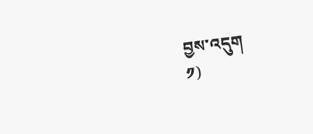བྱས་འདུག
༡)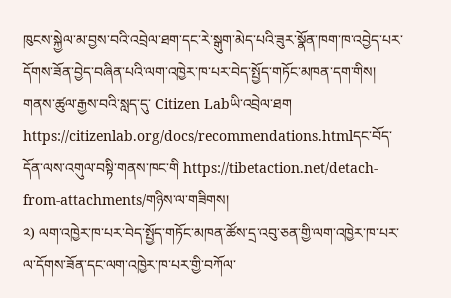ཁུངས་སྐྱེལ་མ་བྱས་བའི་འབྲེལ་ཐག་དང་རེ་སྒུག་མེད་པའི་ཟུར་སྣོན་ཁག་ཁ་འབྱེད་པར་དོགས་ཟོན་བྱེད་བཞིན་པའི་ལག་འཁྱེར་ཁ་པར་བེད་སྤྱོད་གཏོང་མཁན་དག་གིས། གནས་ཚུལ་རྒྱས་བའི་སླད་དུ་ Citizen Labཡི་འབྲེལ་ཐག https://citizenlab.org/docs/recommendations.htmlདང་བོད་དོན་ལས་འགུལ་བསྟི་གནས་ཁང་གི https://tibetaction.net/detach-from-attachments/གཉིས་ལ་གཟིགས།
༢) ལག་འཁྱེར་ཁ་པར་བེད་སྤྱོད་གཏོང་མཁན་ཚོས་དྲ་འབུ་ཅན་གྱི་ལག་འཁྱེར་ཁ་པར་ལ་དོགས་ཟོན་དང་ལག་འཁྱེར་ཁ་པར་གྱི་བཀོལ་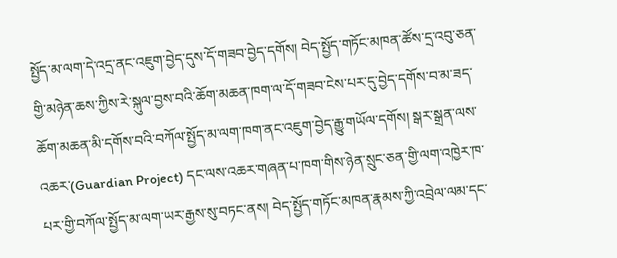སྤྱོད་མ་ལག་དེ་འདྲ་ནང་འཇུག་བྱེད་དུས་དོ་གཟབ་བྱེད་དགོས། བེད་སྤྱོད་གཏོང་མཁན་ཚོས་དྲ་འབུ་ཅན་གྱི་མཉེན་ཆས་ཀྱིས་རེ་སྐུལ་བྱས་བའི་ཆོག་མཆན་ཁག་ལ་དོ་གཟབ་ངེས་པར་དུ་བྱེད་དགོས་བ་མ་ཟད་ཆོག་མཆན་མི་དགོས་བའི་བཀོལ་སྤྱོད་མ་ལག་ཁག་ནང་འཇུག་བྱེད་རྒྱུ་གཡོལ་དགོས། སྒར་སྒྲན་ལས་འཆར་(Guardian Project) དང་ལས་འཆར་གཞན་པ་ཁག་གིས་ཉེན་སྲུང་ཅན་གྱི་ལག་འཁྱེར་ཁ་པར་གྱི་བཀོལ་སྤྱོད་མ་ལག་ཡར་རྒྱས་སུ་བཏང་ནས། བེད་སྤྱོད་གཏོང་མཁན་རྣམས་ཀྱི་འབྲེལ་ལམ་དང་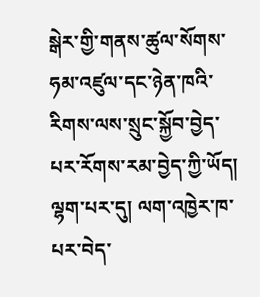སྒེར་གྱི་གནས་ཚུལ་སོགས་ཧམ་འཛུལ་དང་ཉེན་ཁའི་རིགས་ལས་སྲུང་སྐྱོབ་བྱེད་པར་རོགས་རམ་བྱེད་ཀྱི་ཡོད། ལྷག་པར་དུ། ལག་འཁྱེར་ཁ་པར་བེད་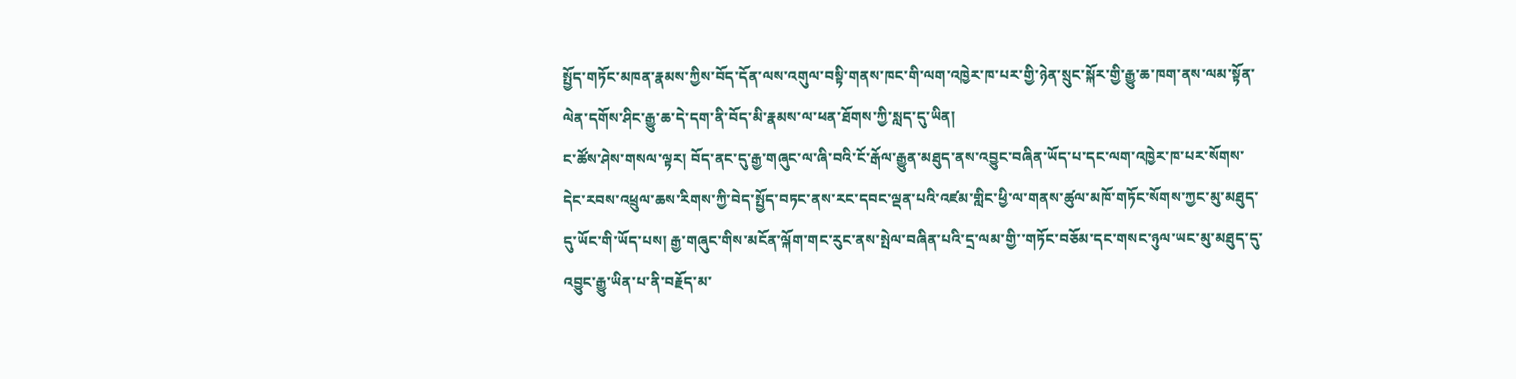སྤྱོད་གཏོང་མཁན་རྣམས་ཀྱིས་བོད་དོན་ལས་འགུལ་བསྟི་གནས་ཁང་གི་ལག་འཁྱེར་ཁ་པར་གྱི་ཉེན་སྲུང་སྐོར་གྱི་རྒྱུ་ཆ་ཁག་ནས་ལམ་སྟོན་ལེན་དགོས་ཤིང་རྒྱུ་ཆ་དེ་དག་ནི་བོད་མི་རྣམས་ལ་ཕན་ཐོགས་ཀྱི་སླད་དུ་ཡིན།
ང་ཚོས་ཤེས་གསལ་ལྟར། བོད་ནང་དུ་རྒྱ་གཞུང་ལ་ཞི་བའི་ངོ་རྒོལ་རྒྱུན་མཐུད་ནས་འབྱུང་བཞིན་ཡོད་པ་དང་ལག་འཁྱེར་ཁ་པར་སོགས་དེང་རབས་འཕྲུལ་ཆས་རིགས་ཀྱི་བེད་སྤྱོད་བཏང་ནས་རང་དབང་ལྡན་པའི་འཛམ་གླིང་ཕྱི་ལ་གནས་ཚུལ་མཁོ་གཏོང་སོགས་ཀྱང་མུ་མཐུད་དུ་ཡོང་གི་ཡོད་པས། རྒྱ་གཞུང་གིས་མངོན་ལྐོག་གང་རུང་ནས་སྤེལ་བཞིན་པའི་དྲ་ལམ་གྱི་་གཏོང་བཅོམ་དང་གསང་ཉུལ་ཡང་མུ་མཐུད་དུ་འབྱུང་རྒྱུ་ཡིན་པ་ནི་བརྗོད་མ་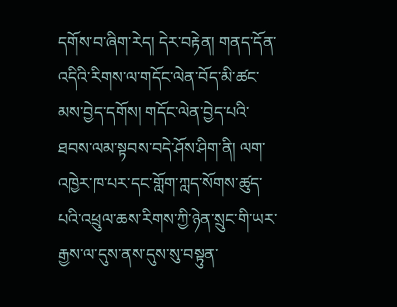དགོས་བ་ཞིག་རེད། དེར་བརྟེན། གནད་དོན་འདིའི་རིགས་ལ་གདོང་ལེན་བོད་མི་ཚང་མས་བྱེད་དགོས། གདོང་ལེན་བྱེད་པའི་ཐབས་ལམ་སྟབས་བདེ་ཤོས་ཤིག་ནི། ལག་འཁྱེར་ཁ་པར་དང་གློག་ཀླད་སོགས་ཚུད་པའི་འཕྲུལ་ཆས་རིགས་ཀྱི་ཉེན་སྲུང་གི་ཡར་རྒྱས་ལ་དུས་ནས་དུས་སུ་བསྟུན་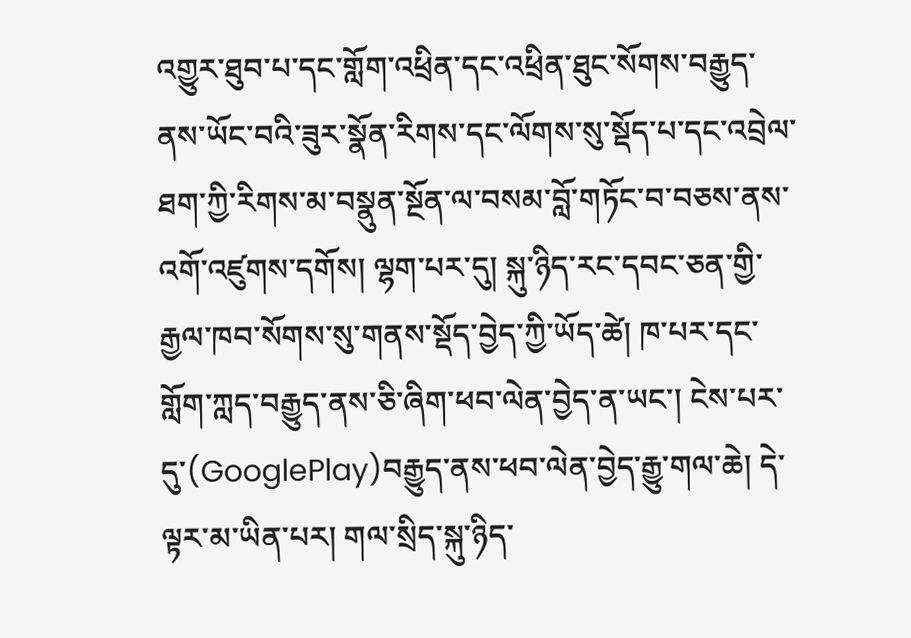འགྱུར་ཐུབ་པ་དང་གློག་འཕྲིན་དང་འཕྲིན་ཐུང་སོགས་བརྒྱུད་ནས་ཡོང་བའི་ཟུར་སྣོན་རིགས་དང་ལོགས་སུ་སྡོད་པ་དང་འབྲེལ་ཐག་ཀྱི་རིགས་མ་བསྣུན་སྔོན་ལ་བསམ་བློ་གཏོང་བ་བཅས་ནས་འགོ་འཛུགས་དགོས། ལྷག་པར་དུ། སྐུ་ཉིད་རང་དབང་ཅན་གྱི་རྒྱལ་ཁབ་སོགས་སུ་གནས་སྡོད་བྱེད་ཀྱི་ཡོད་ཚེ། ཁ་པར་དང་གློག་ཀླད་བརྒྱུད་ནས་ཅི་ཞིག་ཕབ་ལེན་བྱེད་ན་ཡང་། ངེས་པར་དུ་(GooglePlay)བརྒྱུད་ནས་ཕབ་ལེན་བྱེད་རྒྱུ་གལ་ཆེ། དེ་ལྟར་མ་ཡིན་པར། གལ་སྲིད་སྐུ་ཉིད་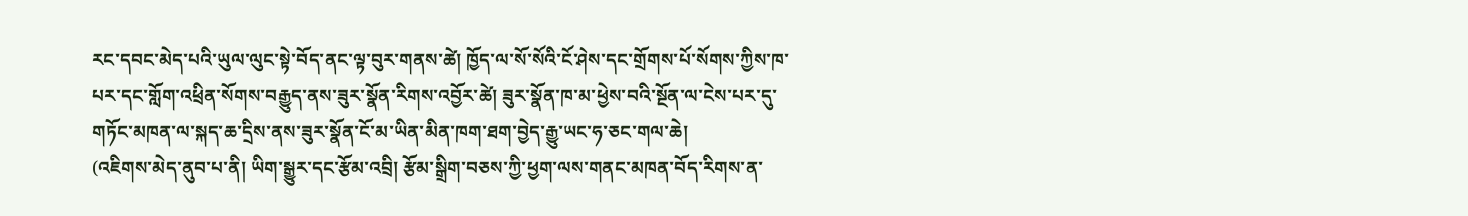རང་དབང་མེད་པའི་ཡུལ་ལུང་སྟེ་བོད་ནང་ལྟ་བུར་གནས་ཚེ། ཁྱོད་ལ་སོ་སོའི་ངོ་ཤེས་དང་གྲོགས་པོ་སོགས་ཀྱིས་ཁ་པར་དང་གློག་འཕྲིན་སོགས་བརྒྱུད་ནས་ཟུར་སྣོན་རིགས་འབྱོར་ཚེ། ཟུར་སྣོན་ཁ་མ་ཕྱེས་བའི་སྔོན་ལ་ངེས་པར་དུ་གཏོང་མཁན་ལ་སྐད་ཆ་དྲིས་ནས་ཟུར་སྣོན་ངོ་མ་ཡིན་མིན་ཁག་ཐག་བྱེད་རྒྱུ་ཡང་ཧ་ཅང་གལ་ཆེ།
(འཇིགས་མེད་ནུབ་པ་ནི། ཡིག་སྒྱུར་དང་རྩོམ་འབྲི། རྩོམ་སྒྲིག་བཅས་ཀྱི་ཕྱག་ལས་གནང་མཁན་བོད་རིགས་ན་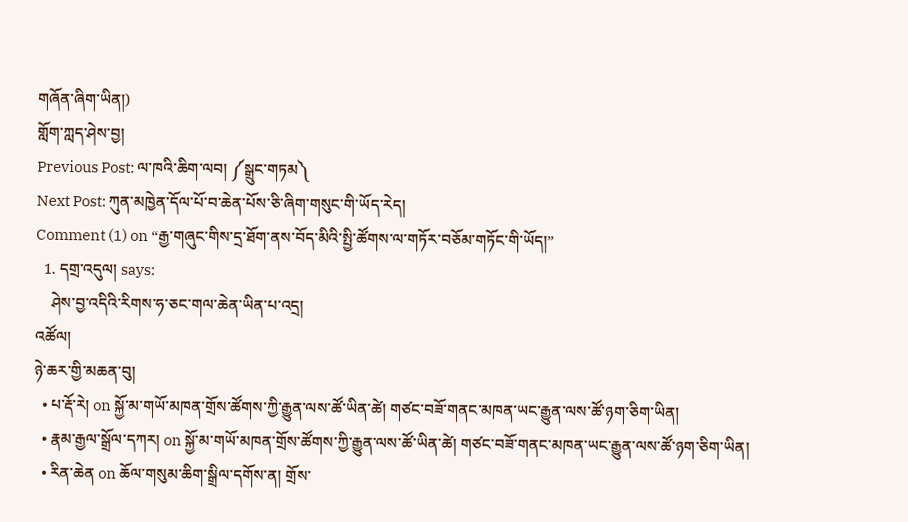གཞོན་ཞིག་ཡིན།)
གློག་ཀླད་ཤེས་བྱ།
Previous Post: ལ་ཁའི་ཆིག་ལབ། ༼སྒྲུང་གཏམ༽
Next Post: ཀུན་མཁྱེན་དོལ་པོ་བ་ཆེན་པོས་ཅི་ཞིག་གསུང་གི་ཡོད་རེད།
Comment (1) on “རྒྱ་གཞུང་གིས་དྲ་ཐོག་ནས་བོད་མིའི་སྤྱི་ཚོགས་ལ་གཏོར་བཅོམ་གཏོང་གི་ཡོད།”
  1. དགྲ་འདུལ། says:
    ཤེས་བྱ་འདིའི་རིགས་ཧ་ཅང་གལ་ཆེན་ཡིན་པ་འདྲ།
འཚོལ།
ཉེ་ཆར་གྱི་མཆན་བུ།
  • པ་རྡོ་རེ། on སྐྱོ་མ་གཡོ་མཁན་གྲོས་ཚོགས་ཀྱི་རྒྱུན་ལས་ཚོ་ཡིན་ཚེ། གཙང་བཟོ་གནང་མཁན་ཡང་རྒྱུན་ལས་ཚོ་ཉག་ཅིག་ཡིན།
  • རྣམ་རྒྱལ་སྒྲོལ་དཀར། on སྐྱོ་མ་གཡོ་མཁན་གྲོས་ཚོགས་ཀྱི་རྒྱུན་ལས་ཚོ་ཡིན་ཚེ། གཙང་བཟོ་གནང་མཁན་ཡང་རྒྱུན་ལས་ཚོ་ཉག་ཅིག་ཡིན།
  • རིན་ཆེན on ཆོལ་གསུམ་ཆིག་སྒྲིལ་དགོས་ན། གྲོས་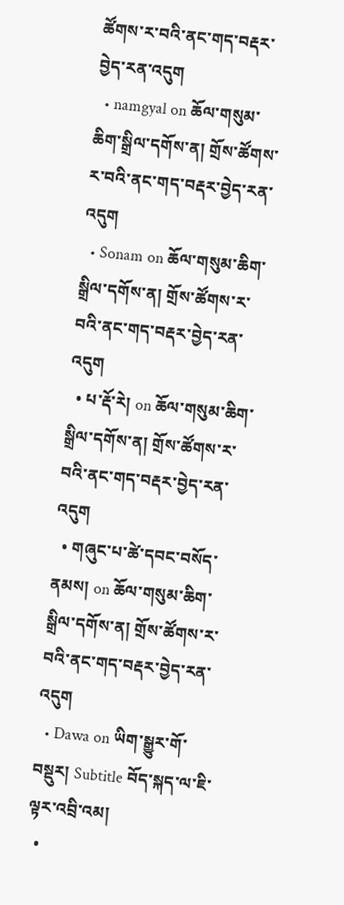ཚོགས་ར་བའི་ནང་གད་བརྡར་བྱེད་རན་འདུག
  • namgyal on ཆོལ་གསུམ་ཆིག་སྒྲིལ་དགོས་ན། གྲོས་ཚོགས་ར་བའི་ནང་གད་བརྡར་བྱེད་རན་འདུག
  • Sonam on ཆོལ་གསུམ་ཆིག་སྒྲིལ་དགོས་ན། གྲོས་ཚོགས་ར་བའི་ནང་གད་བརྡར་བྱེད་རན་འདུག
  • པ་རྡོ་རེ། on ཆོལ་གསུམ་ཆིག་སྒྲིལ་དགོས་ན། གྲོས་ཚོགས་ར་བའི་ནང་གད་བརྡར་བྱེད་རན་འདུག
  • གཞུང་པ་ཚེ་དབང་བསོད་ནམས། on ཆོལ་གསུམ་ཆིག་སྒྲིལ་དགོས་ན། གྲོས་ཚོགས་ར་བའི་ནང་གད་བརྡར་བྱེད་རན་འདུག
  • Dawa on ཡིག་སྒྱུར་གོ་བསྡུར། Subtitle བོད་སྐད་ལ་ཇི་ལྟར་འབྲི་འམ།
  •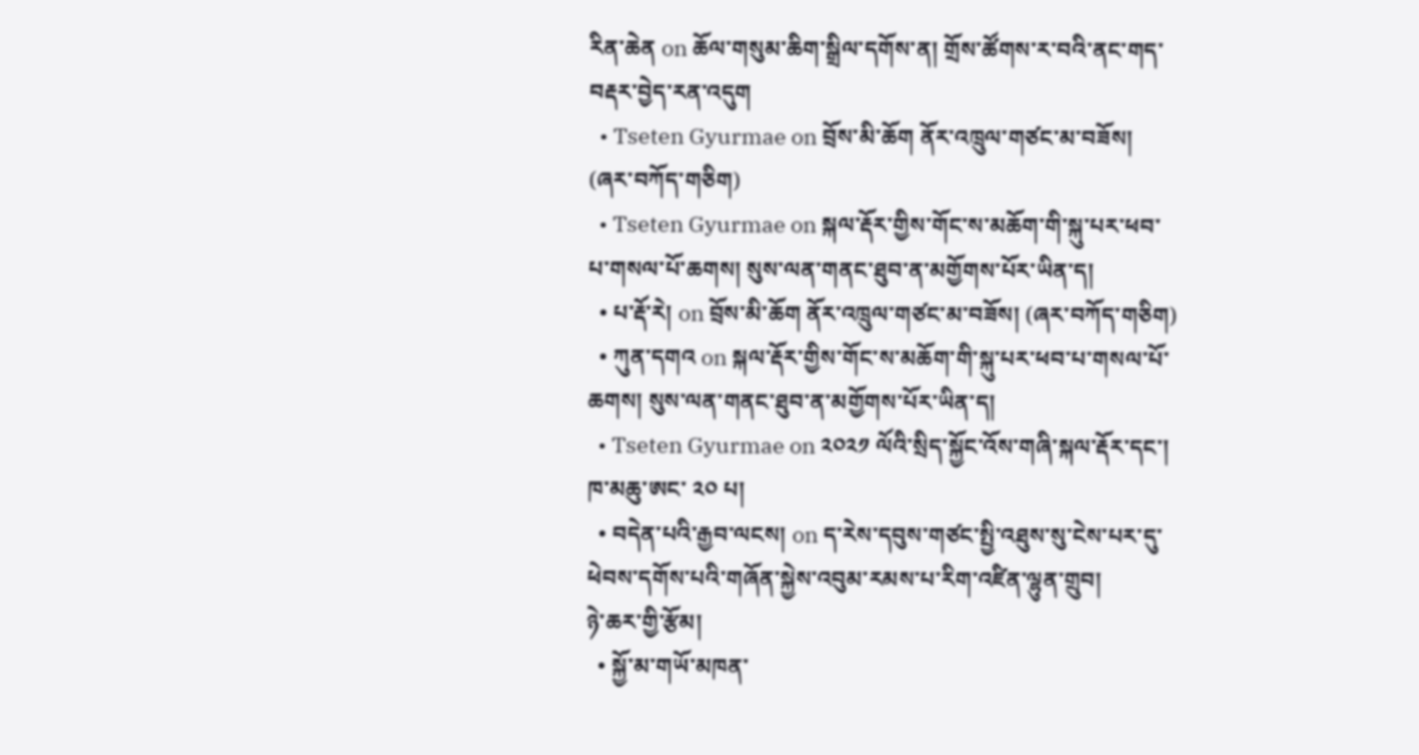རིན་ཆེན on ཆོལ་གསུམ་ཆིག་སྒྲིལ་དགོས་ན། གྲོས་ཚོགས་ར་བའི་ནང་གད་བརྡར་བྱེད་རན་འདུག
  • Tseten Gyurmae on བྲོས་མི་ཆོག ནོར་འཁྲུལ་གཙང་མ་བཟོས། (ཞར་བཀོད་གཅིག)
  • Tseten Gyurmae on སྐལ་རྡོར་གྱིས་གོང་ས་མཆོག་གི་སྐུ་པར་ཕབ་པ་གསལ་པོ་ཆགས། སུས་ལན་གནང་ཐུབ་ན་མགྱོགས་པོར་ཡིན་ད།
  • པ་རྡོ་རེ། on བྲོས་མི་ཆོག ནོར་འཁྲུལ་གཙང་མ་བཟོས། (ཞར་བཀོད་གཅིག)
  • ཀུན་དགའ on སྐལ་རྡོར་གྱིས་གོང་ས་མཆོག་གི་སྐུ་པར་ཕབ་པ་གསལ་པོ་ཆགས། སུས་ལན་གནང་ཐུབ་ན་མགྱོགས་པོར་ཡིན་ད།
  • Tseten Gyurmae on ༢༠༢༡ ལོའི་སྲིད་སྐྱོང་འོས་གཞི་སྐལ་རྡོར་དང་། ཁ་མཆུ་ཨང་ ༢༠ པ།
  • བདེན་པའི་རྒྱབ་ལངས། on ད་རེས་དབུས་གཙང་སྤྱི་འཐུས་སུ་ངེས་པར་དུ་ཕེབས་དགོས་པའི་གཞོན་སྐྱེས་འབུམ་རམས་པ་རིག་འཛིན་ལྷུན་གྲུབ།
ཉེ་ཆར་གྱི་རྩོམ།
  • སྐྱོ་མ་གཡོ་མཁན་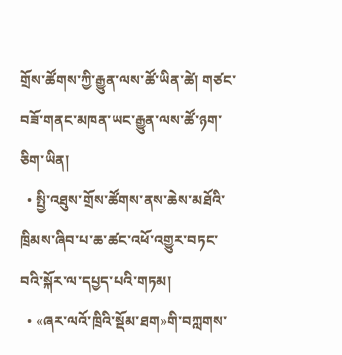གྲོས་ཚོགས་ཀྱི་རྒྱུན་ལས་ཚོ་ཡིན་ཚེ། གཙང་བཟོ་གནང་མཁན་ཡང་རྒྱུན་ལས་ཚོ་ཉག་ཅིག་ཡིན།
  • སྤྱི་འཐུས་གྲོས་ཚོགས་ནས་ཆེས་མཐོའི་ཁྲིམས་ཞིབ་པ་ཆ་ཚང་འཕོ་འགྱུར་བཏང་བའི་སྐོར་ལ་དཔྱད་པའི་གཏམ།
  • «ཞར་ལའོ་ཁྲིའི་སྡོམ་ཐག»གི་བཀླགས་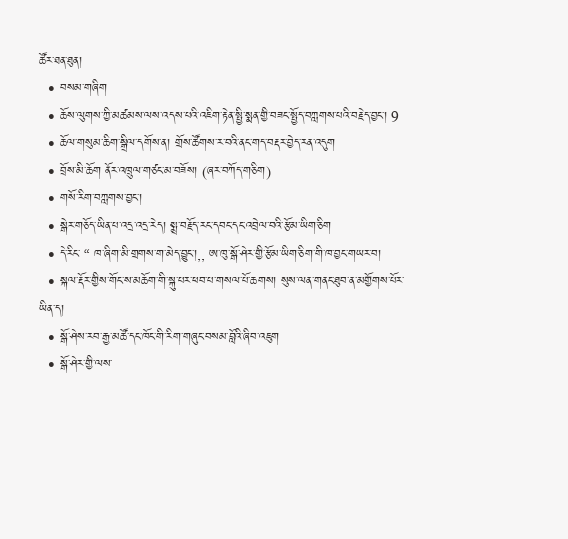ཚོར་ཐན་ཐུན།
  • བསམ་གཞིག
  • ཆོས་ལུགས་ཀྱི་མཚམས་ལས་འདས་པའི་འཇིག་རྟེན་སྤྱི་སྨན་གྱི་བཟང་སྤྱོད་བཀླགས་པའི་བརྗེད་བྱང་། 9
  • ཆོལ་གསུམ་ཆིག་སྒྲིལ་དགོས་ན། གྲོས་ཚོགས་ར་བའི་ནང་གད་བརྡར་བྱེད་རན་འདུག
  • བྲོས་མི་ཆོག ནོར་འཁྲུལ་གཙང་མ་བཟོས། (ཞར་བཀོད་གཅིག)
  • གསོ་རིག་བཀླགས་བྱང་།
  • སྒེར་གཅོད་ཡིན་པ་འདྲ་འདྲ་རེད། སྨྲ་བརྗོད་རང་དབང་དང་འབྲེལ་བའི་རྩོམ་ཡིག་ཅིག
  • དེ་རིང་ “ ཁ་ཞིག་མི་གྲགས་ག་མེད་བྱུང་།,, ཨ་ཁུ་སྒོ་ཤེར་གྱི་རྩོམ་ཡིག་ཅིག་གི་ཁ་བྱང་གཡར་བ།
  • སྐལ་རྡོར་གྱིས་གོང་ས་མཆོག་གི་སྐུ་པར་ཕབ་པ་གསལ་པོ་ཆགས། སུས་ལན་གནང་ཐུབ་ན་མགྱོགས་པོར་ཡིན་ད།
  • སྒོ་ཤེས་རབ་རྒྱ་མཚོ་དང་ཁོང་གི་རིག་གཞུང་བསམ་བློའི་ཞིབ་འཇུག
  • སྒོ་ཤེར་གྱི་ལས་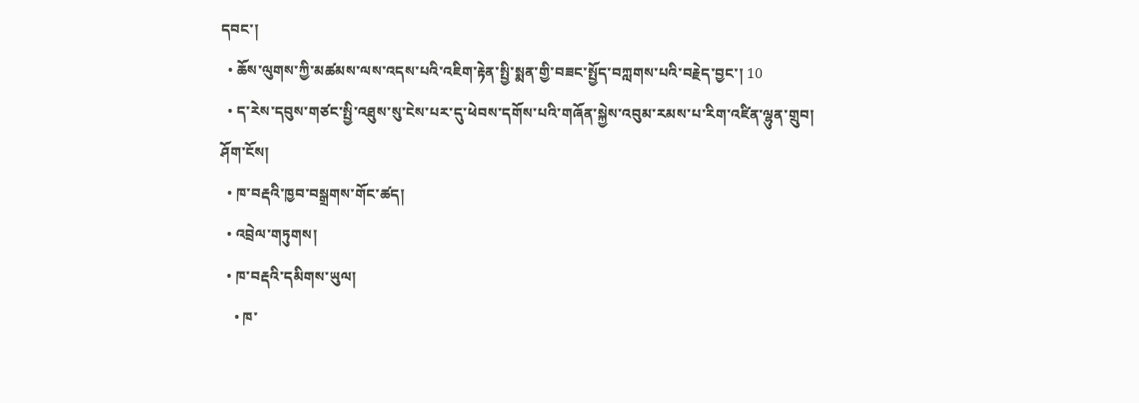དབང་།
  • ཆོས་ལུགས་ཀྱི་མཚམས་ལས་འདས་པའི་འཇིག་རྟེན་སྤྱི་སྨན་གྱི་བཟང་སྤྱོད་བཀླགས་པའི་བརྗེད་བྱང་། 10
  • ད་རེས་དབུས་གཙང་སྤྱི་འཐུས་སུ་ངེས་པར་དུ་ཕེབས་དགོས་པའི་གཞོན་སྐྱེས་འབུམ་རམས་པ་རིག་འཛིན་ལྷུན་གྲུབ།
ཤོག་ངོས།
  • ཁ་བརྡའི་ཁྱབ་བསྒྲགས་གོང་ཚད།
  • འབྲེལ་གཏུགས།
  • ཁ་བརྡའི་དམིགས་ཡུལ།
    • ཁ་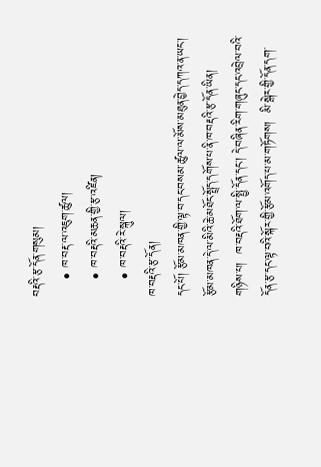བརྡའི་རྩ་དོན་གསུམ།
    • ཁ་བརྡ་ལ་འཇུག་ཚུལ།
    • ཁ་བརྡའི་མཆན་གྱི་རྩ་འཛིན།
    • ཁ་བརྡའི་རེ་སྐུལ།
ཁ་བརྡའི་རྩ་དོན།
དང་པོ། རྩོམ་མཁན་གྱི་ལྟ་བ་དང་བསམ་ཚུལ་ལ་མོས་མཐུན་བྱེད་དཀའ་ན་ཡང་། རྩོམ་མཁན་དེ་ལ་མིའི་ཆེ་མཐོང་སྤྲོད་དགོས་པ་ནི་ཁ་བརྡའི་རྩ་དོན་ཡིན།
གཉིས་པ།  ཁ་བརྡའི་ཐོག་ལ་སྤྱི་དོན་དང་། དེ་བཞིན་རིག་གཞུང་དང་འབྲེལ་བའི་དོན་རྩ་དང་ལྟ་བའི་སྐོར་གྱི་རྩོམ་འགོད་པ་མ་གཏོགས།  མི་སྒེར་གྱི་དོན་དག་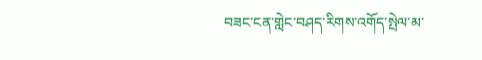བཟང་ངན་གླེང་བཤད་རིགས་འགོད་སྤེལ་མ་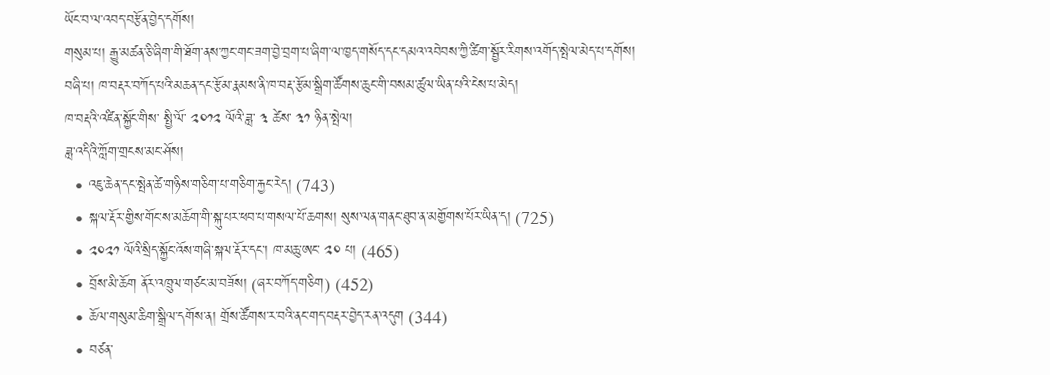ཡོང་བ་ལ་འབད་བརྩོན་བྱེད་དགོས།
གསུམ་པ། རྒྱུ་མཚན་ཅི་ཞིག་གི་ཐོག་ནས་ཀྱང་གང་ཟག་བྱེ་བྲག་པ་ཞིག་ལ་ཁྱད་གསོད་དང་དམའ་འབེབས་ཀྱི་ཚིག་སྦྱོར་རིགས་འགོད་སྤེལ་མེད་པ་དགོས།
བཞི་པ། ཁ་བརྡར་བཀོད་པའི་མཆན་དང་རྩོམ་རྣམས་ནི་ཁ་བརྡ་རྩོམ་སྒྲིག་ཚོགས་ཆུང་གི་བསམ་ཚུལ་ཡིན་པའི་ངེས་པ་མེད།
ཁ་བརྡའི་འཛིན་སྐྱོང་གིས་ སྤྱི་ལོ་ ༢༠༡༢ ལོའི་ཟླ་ ༣ ཚེས་ ༣༡ ཉིན་སྤེལ།
ཟླ་འདིའི་ཀློག་གྲངས་མང་ཤོས།
  • འཇུ་ཆེན་དང་སྤེན་ཚེ་གཉིས་གཅིག་པ་གཅིག་རྐྱང་རེད། (743)
  • སྐལ་རྡོར་གྱིས་གོང་ས་མཆོག་གི་སྐུ་པར་ཕབ་པ་གསལ་པོ་ཆགས། སུས་ལན་གནང་ཐུབ་ན་མགྱོགས་པོར་ཡིན་ད། (725)
  • ༢༠༢༡ ལོའི་སྲིད་སྐྱོང་འོས་གཞི་སྐལ་རྡོར་དང་། ཁ་མཆུ་ཨང་ ༢༠ པ། (465)
  • བྲོས་མི་ཆོག ནོར་འཁྲུལ་གཙང་མ་བཟོས། (ཞར་བཀོད་གཅིག) (452)
  • ཆོལ་གསུམ་ཆིག་སྒྲིལ་དགོས་ན། གྲོས་ཚོགས་ར་བའི་ནང་གད་བརྡར་བྱེད་རན་འདུག (344)
  • བཙན་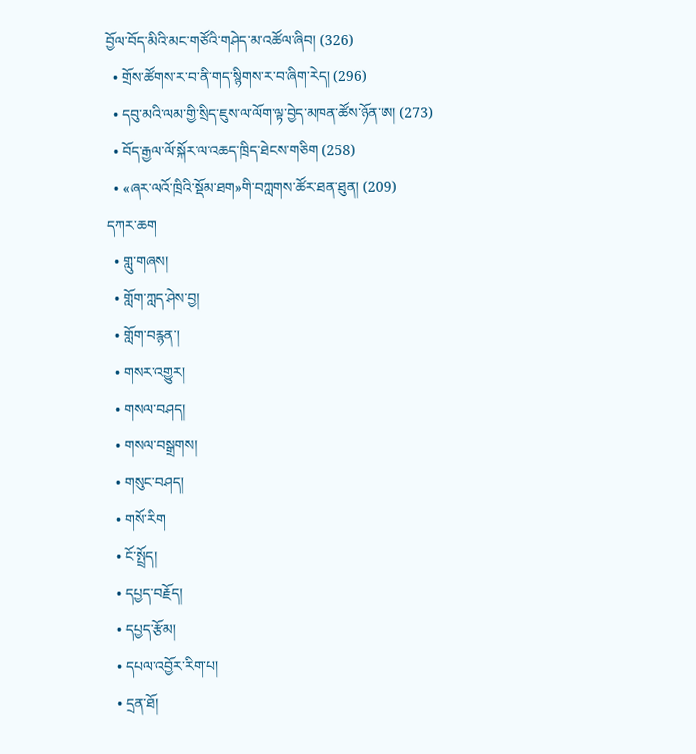བྱོལ་བོད་མིའི་མང་གཙོའི་གཤེད་མ་འཚོལ་ཞིབ། (326)
  • གྲོས་ཚོགས་ར་བ་ནི་གད་སྙིགས་ར་བ་ཞིག་རེད། (296)
  • དབུ་མའི་ལམ་གྱི་སྲིད་ཇུས་ལ་ལོག་ལྟ་བྱེད་མཁན་ཚོས་ཉོན་ཨ། (273)
  • བོད་རྒྱལ་ལོ་སྐོར་ལ་འཆད་ཁྲིད་ཐེངས་གཅིག (258)
  • «ཞར་ལའོ་ཁྲིའི་སྡོམ་ཐག»གི་བཀླགས་ཚོར་ཐན་ཐུན། (209)
དཀར་ཆག
  • གླུ་གཞས།
  • གློག་ཀླད་ཤེས་བྱ།
  • གློག་བརྙན་།
  • གསར་འགྱུར།
  • གསལ་བཤད།
  • གསལ་བསྒྲགས།
  • གསུང་བཤད།
  • གསོ་རིག
  • ངོ་སྤྲོད།
  • དཔྱད་བརྗོད།
  • དཔྱད་རྩོམ།
  • དཔལ་འབྱོར་རིག་པ།
  • དྲན་ཐོ།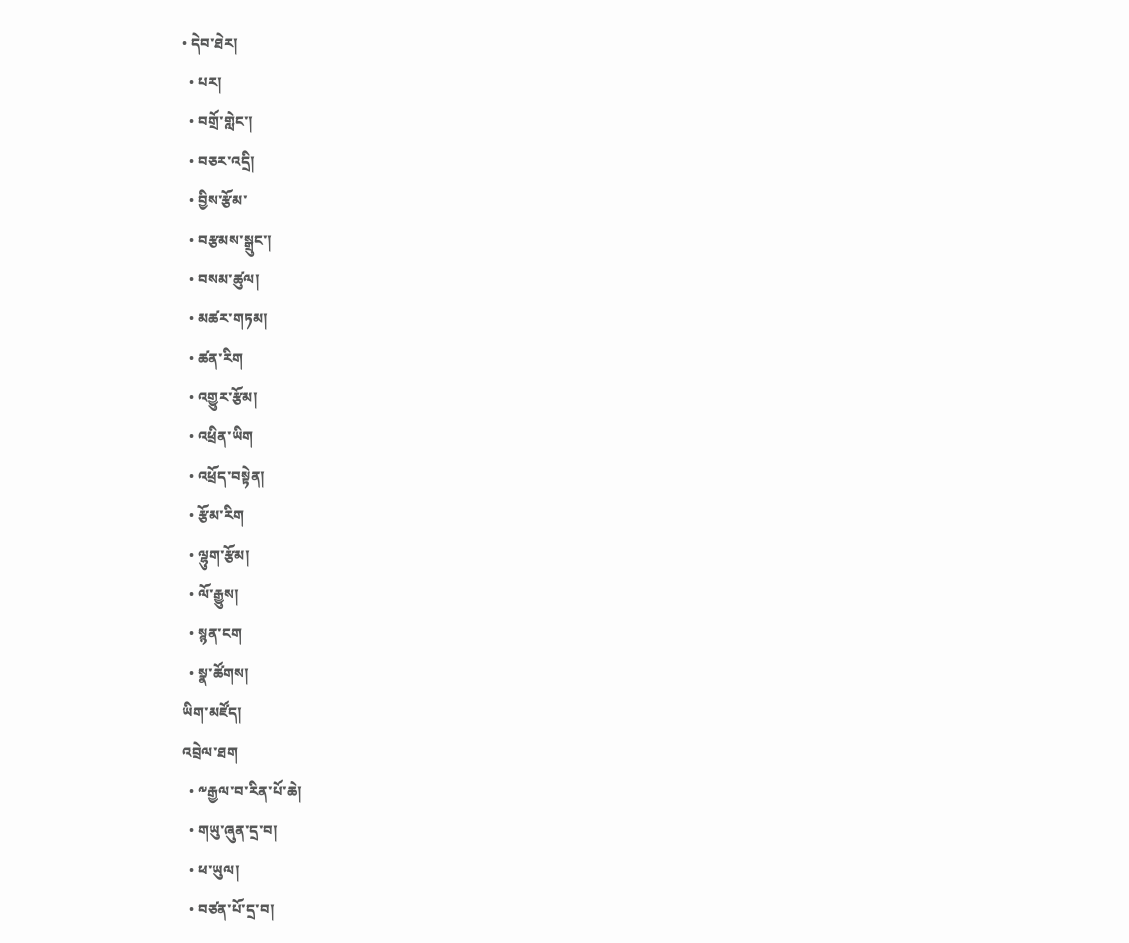• དེབ་ཐེར།
  • པར།
  • བགྲོ་གླེང་།
  • བཅར་འདྲི།
  • བྱིས་རྩོམ་
  • བརྩམས་སྒྲུང་།
  • བསམ་ཚུལ།
  • མཚར་གཏམ།
  • ཚན་རིག
  • འགྱུར་རྩོམ།
  • འཕྲིན་ཡིག
  • འཕྲོད་བསྟེན།
  • རྩོམ་རིག
  • ལྷུག་རྩོམ།
  • ལོ་རྒྱུས།
  • སྙན་ངག
  • སྣ་ཚོགས།
ཡིག་མཛོད།
འབྲེལ་ཐག
  • ༸རྒྱལ་བ་རིན་པོ་ཆེ།
  • གཡུ་ཞུན་དྲ་བ།
  • ཕ་ཡུལ།
  • བཙན་པོ་དྲ་བ།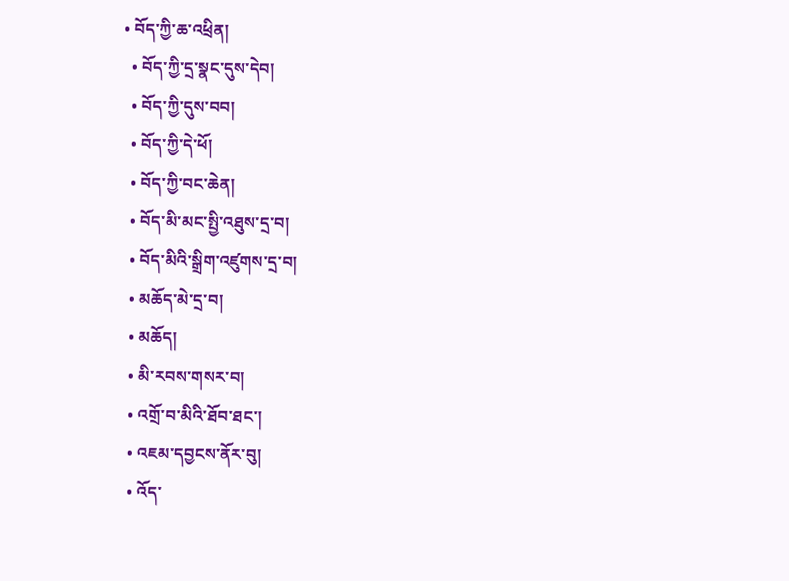• བོད་ཀྱི་ཆ་འཕྲིན།
  • བོད་ཀྱི་དྲ་སྣང་དུས་དེབ།
  • བོད་ཀྱི་དུས་བབ།
  • བོད་ཀྱི་དེ་ཕོ།
  • བོད་ཀྱི་བང་ཆེན།
  • བོད་མི་མང་སྤྱི་འཐུས་དྲ་བ།
  • བོད་མིའི་སྒྲིག་འཛུགས་དྲ་བ།
  • མཆོད་མེ་དྲ་བ།
  • མཆོད།
  • མི་རབས་གསར་བ།
  • འགྲོ་བ་མིའི་ཐོབ་ཐང་།
  • འཇམ་དབྱངས་ནོར་བུ།
  • འོད་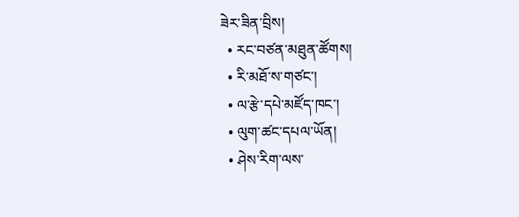ཟེར་ཟིན་བྲིས།
  • རང་བཙན་མཐུན་ཚོགས།
  • རི་མཐོ་ས་གཙང་།
  • ལ་རྩེ་དཔེ་མཛོད་ཁང་།
  • ལུག་ཚང་དཔལ་ཡོན།
  • ཤེས་རིག་ལས་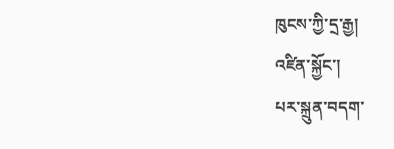ཁུངས་ཀྱི་དྲ་རྒྱ།
འཛིན་སྐྱོང་།
པར་སྐྲུན་བདག་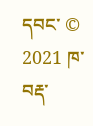དབང་ © 2021 ཁ་བརྡ་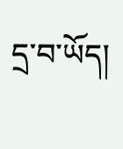དྲ་བ་ཡོད།